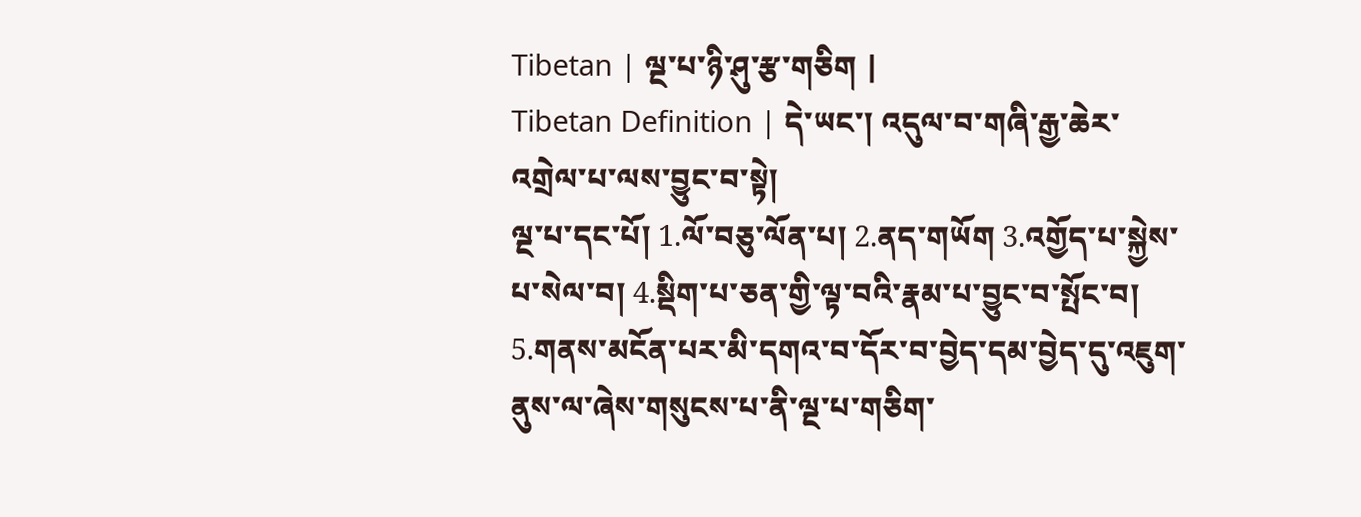Tibetan | ལྔ་པ་ཉི་ཤུ་རྩ་གཅིག |
Tibetan Definition | དེ་ཡང་། འདུལ་བ་གཞི་རྒྱ་ཆེར་འགྲེལ་པ་ལས་བྱུང་བ་སྟེ།
ལྔ་པ་དང་པོ། 1.ལོ་བཅུ་ལོན་པ། 2.ནད་གཡོག 3.འགྱོད་པ་སྐྱེས་པ་སེལ་བ། 4.སྡིག་པ་ཅན་གྱི་ལྟ་བའི་རྣམ་པ་བྱུང་བ་སྤོང་བ། 5.གནས་མངོན་པར་མི་དགའ་བ་དོར་བ་བྱེད་དམ་བྱེད་དུ་འཇུག་ནུས་ལ་ཞེས་གསུངས་པ་ནི་ལྔ་པ་གཅིག་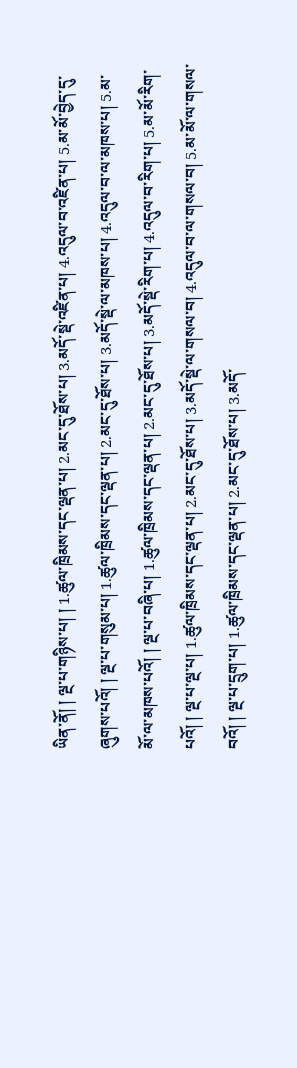ཡིན་ནོ། ། ལྔ་པ་གཉིས་པ། ། 1.ཚུལ་ཁྲིམས་དང་ལྡན་པ། 2.མང་དུ་ཐོས་པ། 3.མདོ་སྡེ་འཛིན་པ། 4.འདུལ་བ་འཛིན་པ། 5.མ་མོ་བྱེད་དུ་ཞུགས་པའོ། ། ལྔ་པ་གསུམ་པ། 1.ཚུལ་ཁྲིམས་དང་ལྡན་པ། 2.མང་དུ་ཐོས་པ། 3.མདོ་སྡེ་ལ་མཁས་པ། 4.འདུལ་བ་ལ་མཁས་པ། 5.མ་མོ་ལ་མཁས་པའོ། ། ལྔ་པ་བཞི་པ། 1.ཚུལ་ཁྲིམས་དང་ལྡན་པ། 2.མང་དུ་ཐོས་པ། 3.མདོ་སྡེ་རིག་པ། 4.འདུལ་བ་རིག་པ། 5.མ་མོ་རིག་པའོ། ། ལྔ་པ་ལྔ་པ། 1.ཚུལ་ཁྲིམས་དང་ལྡན་པ། 2.མང་དུ་ཐོས་པ། 3.མདོ་སྡེ་ལ་གསལ་བ། 4.འདུལ་བ་ལ་གསལ་བ། 5.མ་མོ་ལ་གསལ་བའོ། ། ལྔ་པ་དྲུག་པ། 1.ཚུལ་ཁྲིམས་དང་ལྡན་པ། 2.མང་དུ་ཐོས་པ། 3.མདོ་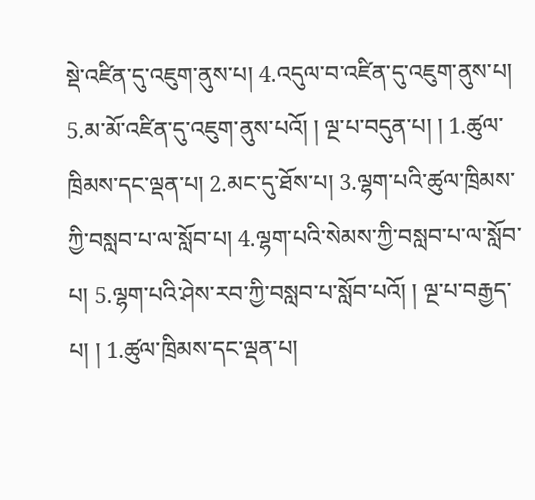སྡེ་འཛིན་དུ་འཇུག་ནུས་པ། 4.འདུལ་བ་འཛིན་དུ་འཇུག་ནུས་པ། 5.མ་མོ་འཛིན་དུ་འཇུག་ནུས་པའོ། ། ལྔ་པ་བདུན་པ། ། 1.ཚུལ་ཁྲིམས་དང་ལྡན་པ། 2.མང་དུ་ཐོས་པ། 3.ལྷག་པའི་ཚུལ་ཁྲིམས་ཀྱི་བསླབ་པ་ལ་སློབ་པ། 4.ལྷག་པའི་སེམས་ཀྱི་བསླབ་པ་ལ་སློབ་པ། 5.ལྷག་པའི་ཤེས་རབ་ཀྱི་བསླབ་པ་སློབ་པའོ། ། ལྔ་པ་བརྒྱད་པ། ། 1.ཚུལ་ཁྲིམས་དང་ལྡན་པ།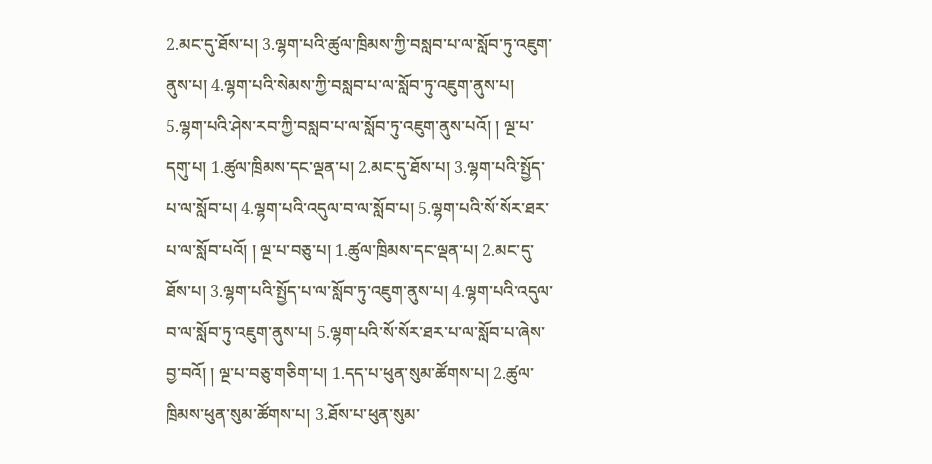2.མང་དུ་ཐོས་པ། 3.ལྷག་པའི་ཚུལ་ཁྲིམས་ཀྱི་བསླབ་པ་ལ་སློབ་ཏུ་འཇུག་ནུས་པ། 4.ལྷག་པའི་སེམས་ཀྱི་བསླབ་པ་ལ་སློབ་ཏུ་འཇུག་ནུས་པ། 5.ལྷག་པའི་ཤེས་རབ་ཀྱི་བསླབ་པ་ལ་སློབ་ཏུ་འཇུག་ནུས་པའོ། ། ལྔ་པ་དགུ་པ། 1.ཚུལ་ཁྲིམས་དང་ལྡན་པ། 2.མང་དུ་ཐོས་པ། 3.ལྷག་པའི་སྤྱོད་པ་ལ་སློབ་པ། 4.ལྷག་པའི་འདུལ་བ་ལ་སློབ་པ། 5.ལྷག་པའི་སོ་སོར་ཐར་པ་ལ་སློབ་པའོ། ། ལྔ་པ་བཅུ་པ། 1.ཚུལ་ཁྲིམས་དང་ལྡན་པ། 2.མང་དུ་ཐོས་པ། 3.ལྷག་པའི་སྤྱོད་པ་ལ་སློབ་ཏུ་འཇུག་ནུས་པ། 4.ལྷག་པའི་འདུལ་བ་ལ་སློབ་ཏུ་འཇུག་ནུས་པ། 5.ལྷག་པའི་སོ་སོར་ཐར་པ་ལ་སློབ་པ་ཞེས་བྱ་བའོ། ། ལྔ་པ་བཅུ་གཅིག་པ། 1.དད་པ་ཕུན་སུམ་ཚོགས་པ། 2.ཚུལ་ཁྲིམས་ཕུན་སུམ་ཚོགས་པ། 3.ཐོས་པ་ཕུན་སུམ་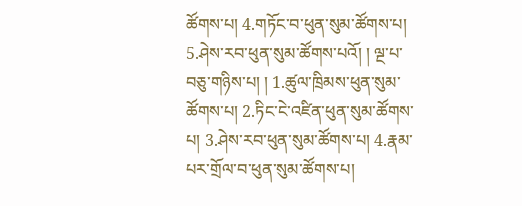ཚོགས་པ། 4.གཏོང་བ་ཕུན་སུམ་ཚོགས་པ། 5.ཤེས་རབ་ཕུན་སུམ་ཚོགས་པའོ། ། ལྔ་པ་བཅུ་གཉིས་པ། ། 1.ཚུལ་ཁྲིམས་ཕུན་སུམ་ཚོགས་པ། 2.ཏིང་ངེ་འཛིན་ཕུན་སུམ་ཚོགས་པ། 3.ཤེས་རབ་ཕུན་སུམ་ཚོགས་པ། 4.རྣམ་པར་གྲོལ་བ་ཕུན་སུམ་ཚོགས་པ།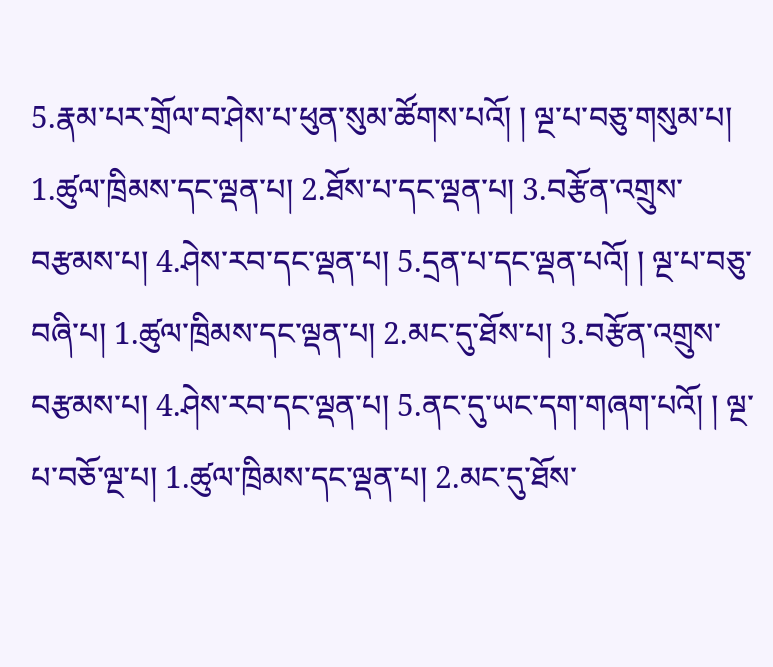5.རྣམ་པར་གྲོལ་བ་ཤེས་པ་ཕུན་སུམ་ཚོགས་པའོ། ། ལྔ་པ་བཅུ་གསུམ་པ། 1.ཚུལ་ཁྲིམས་དང་ལྡན་པ། 2.ཐོས་པ་དང་ལྡན་པ། 3.བརྩོན་འགྲུས་བརྩམས་པ། 4.ཤེས་རབ་དང་ལྡན་པ། 5.དྲན་པ་དང་ལྡན་པའོ། ། ལྔ་པ་བཅུ་བཞི་པ། 1.ཚུལ་ཁྲིམས་དང་ལྡན་པ། 2.མང་དུ་ཐོས་པ། 3.བརྩོན་འགྲུས་བརྩམས་པ། 4.ཤེས་རབ་དང་ལྡན་པ། 5.ནང་དུ་ཡང་དག་གཞག་པའོ། ། ལྔ་པ་བཅོ་ལྔ་པ། 1.ཚུལ་ཁྲིམས་དང་ལྡན་པ། 2.མང་དུ་ཐོས་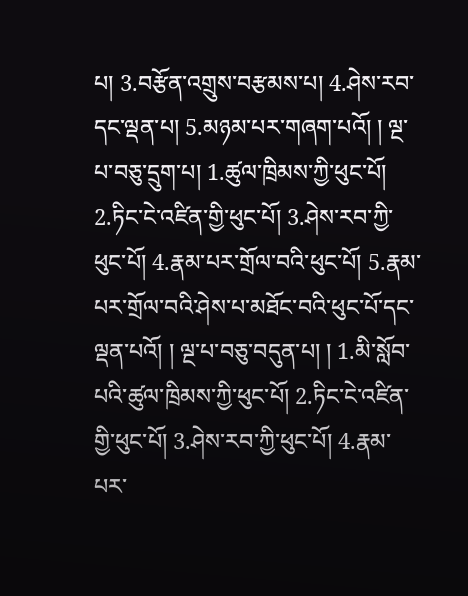པ། 3.བརྩོན་འགྲུས་བརྩམས་པ། 4.ཤེས་རབ་དང་ལྡན་པ། 5.མཉམ་པར་གཞག་པའོ། ། ལྔ་པ་བཅུ་དྲུག་པ། 1.ཚུལ་ཁྲིམས་ཀྱི་ཕུང་པོ། 2.ཏིང་ངེ་འཛིན་གྱི་ཕུང་པོ། 3.ཤེས་རབ་ཀྱི་ཕུང་པོ། 4.རྣམ་པར་གྲོལ་བའི་ཕུང་པོ། 5.རྣམ་པར་གྲོལ་བའི་ཤེས་པ་མཐོང་བའི་ཕུང་པོ་དང་ལྡན་པའོ། ། ལྔ་པ་བཅུ་བདུན་པ། ། 1.མི་སློབ་པའི་ཚུལ་ཁྲིམས་ཀྱི་ཕུང་པོ། 2.ཏིང་ངེ་འཛིན་གྱི་ཕུང་པོ། 3.ཤེས་རབ་ཀྱི་ཕུང་པོ། 4.རྣམ་པར་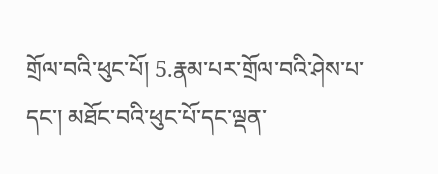གྲོལ་བའི་ཕུང་པོ། 5.རྣམ་པར་གྲོལ་བའི་ཤེས་པ་དང་། མཐོང་བའི་ཕུང་པོ་དང་ལྡན་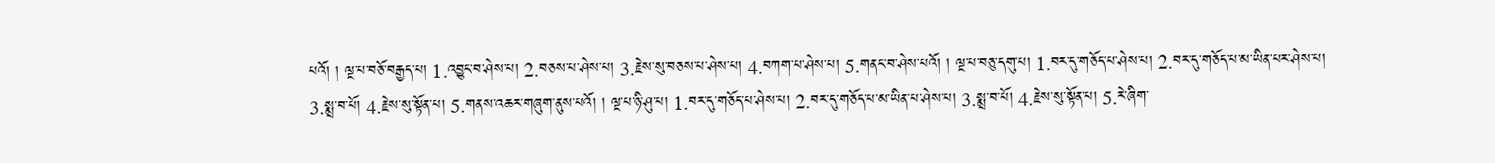པའོ། ། ལྔ་པ་བཅོ་བརྒྱད་པ། 1.འབྱུང་བ་ཤེས་པ། 2.བཅས་པ་ཤེས་པ། 3.རྗེས་སུ་བཅས་པ་ཤེས་པ། 4.བཀག་པ་ཤེས་པ། 5.གནང་བ་ཤེས་པའོ། ། ལྔ་པ་བཅུ་དགུ་པ། 1.བར་དུ་གཅོད་པ་ཤེས་པ། 2.བར་དུ་གཅོད་པ་མ་ཡིན་པར་ཤེས་པ། 3.སྨྲ་བ་པོ། 4.རྗེས་སུ་སྟོན་པ། 5.གནས་འཆར་གཞུག་ནུས་པའོ། ། ལྔ་པ་ཉི་ཤུ་པ། 1.བར་དུ་གཅོད་པ་ཤེས་པ། 2.བར་དུ་གཅོད་པ་མ་ཡིན་པ་ཤེས་པ། 3.སྨྲ་བ་པོ། 4.རྗེས་སུ་སྟོན་པ། 5.རེ་ཞིག་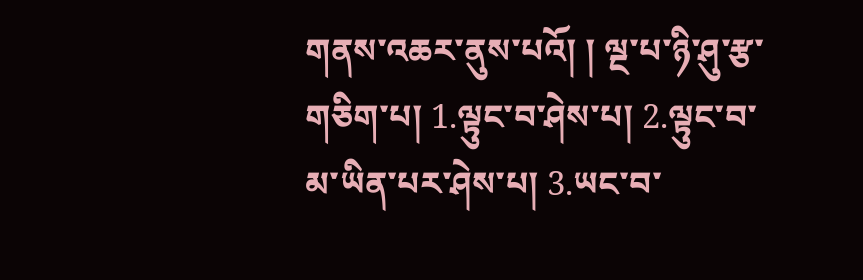གནས་འཆར་ནུས་པའོ། ། ལྔ་པ་ཉི་ཤུ་རྩ་གཅིག་པ། 1.ལྟུང་བ་ཤེས་པ། 2.ལྟུང་བ་མ་ཡིན་པར་ཤེས་པ། 3.ཡང་བ་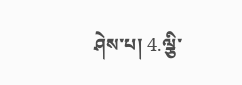ཤེས་པ། 4.ལྕི་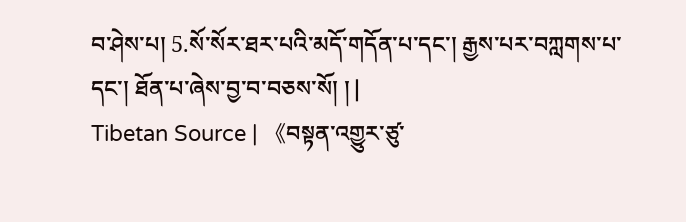བ་ཤེས་པ། 5.སོ་སོར་ཐར་པའི་མདོ་གདོན་པ་དང་། རྒྱས་པར་བཀླགས་པ་དང་། ཐོན་པ་ཞེས་བྱ་བ་བཅས་སོ། ། |
Tibetan Source | 《བསྟན་འགྱུར་ཙུ་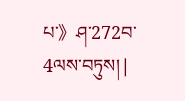པ་》ཤ་272བ་4ལས་བཏུས། |